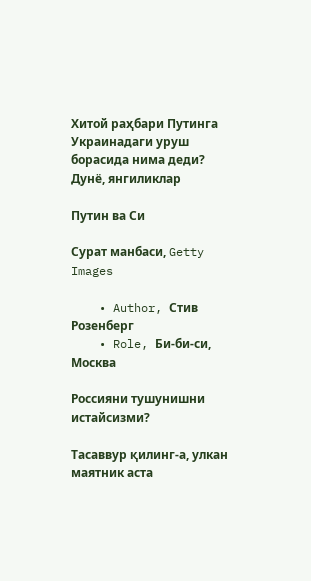Хитой раҳбари Путинга Украинадаги уруш борасида нима деди? Дунё, янгиликлар

Путин ва Си

Сурат манбаси, Getty Images

    • Author, Стив Розенберг
    • Role, Би-би-си, Москва

Россияни тушунишни истайсизми?

Тасаввур қилинг-а, улкан маятник аста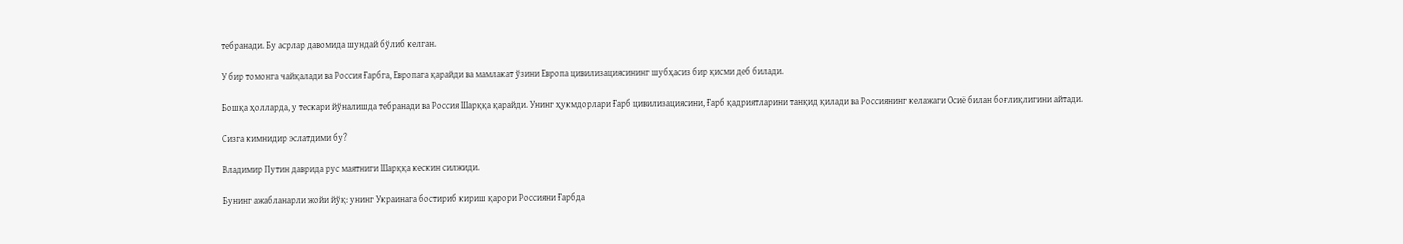тебранади. Бу асрлар давомида шундай бўлиб келган.

У бир томонга чайқалади ва Россия Ғарбга, Европага қарайди ва мамлакат ўзини Европа цивилизациясининг шубҳасиз бир қисми деб билади.

Бошқа ҳолларда, у тескари йўналишда тебранади ва Россия Шарққа қарайди. Унинг ҳукмдорлари Ғарб цивилизациясини, Ғарб қадриятларини танқид қилади ва Россиянинг келажаги Осиё билан боғлиқлигини айтади.

Сизга кимнидир эслатдими бу?

Владимир Путин даврида рус маятниги Шарққа кескин силжиди.

Бунинг ажабланарли жойи йўқ: унинг Украинага бостириб кириш қарори Россияни Ғарбда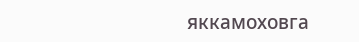яккамоховга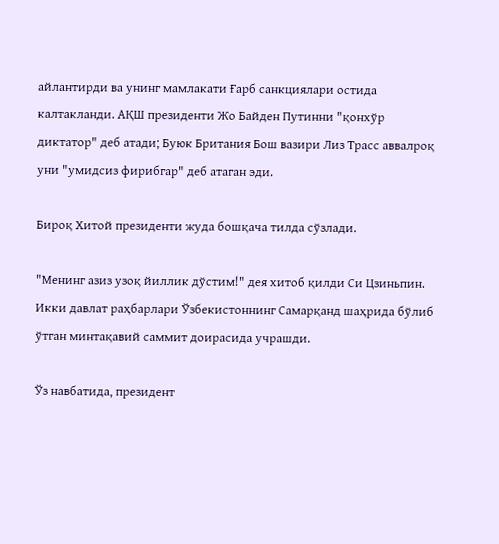айлантирди ва унинг мамлакати Ғарб санкциялари остида калтакланди. АҚШ президенти Жо Байден Путинни "қонхўр диктатор" деб атади; Буюк Британия Бош вазири Лиз Трасс аввалроқ уни "умидсиз фирибгар" деб атаган эди.

Бироқ Хитой президенти жуда бошқача тилда сўзлади.

"Менинг азиз узоқ йиллик дўстим!" дея хитоб қилди Си Цзиньпин. Икки давлат раҳбарлари Ўзбекистоннинг Самарқанд шаҳрида бўлиб ўтган минтақавий саммит доирасида учрашди.

Ўз навбатида, президент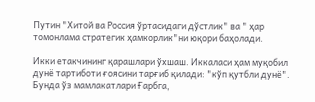Путин "Хитой ва Россия ўртасидаги дўстлик" ва " ҳар томонлама стратегик ҳамкорлик"ни юқори баҳолади.

Икки етакчининг қарашлари ўхшаш. Иккаласи ҳам муқобил дунё тартиботи ғоясини тарғиб қилади: "кўп қутбли дунё". Бунда ўз мамлакатлари Ғарбга,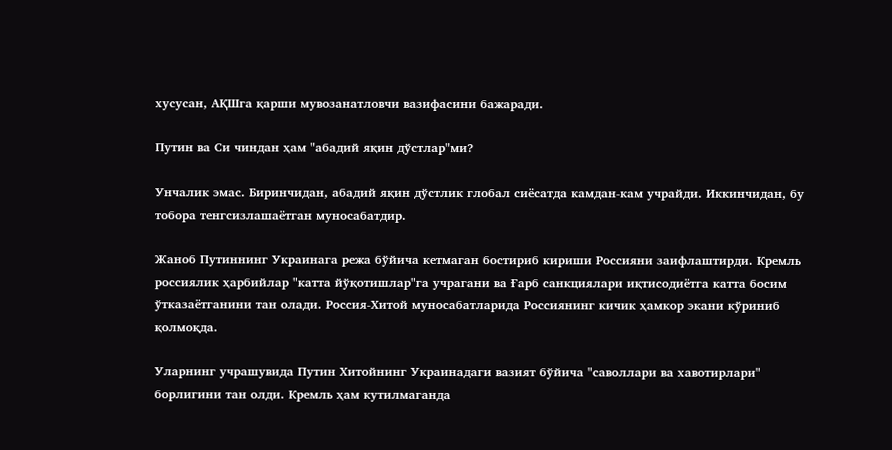хусусан, АҚШга қарши мувозанатловчи вазифасини бажаради.

Путин ва Си чиндан ҳам "абадий яқин дўстлар"ми?

Унчалик эмас. Биринчидан, абадий яқин дўстлик глобал сиёсатда камдан-кам учрайди. Иккинчидан, бу тобора тенгсизлашаётган муносабатдир.

Жаноб Путиннинг Украинага режа бўйича кетмаган бостириб кириши Россияни заифлаштирди. Кремль россиялик ҳарбийлар "катта йўқотишлар"га учрагани ва Ғарб санкциялари иқтисодиётга катта босим ўтказаётганини тан олади. Россия-Хитой муносабатларида Россиянинг кичик ҳамкор экани кўриниб қолмоқда.

Уларнинг учрашувида Путин Хитойнинг Украинадаги вазият бўйича "саволлари ва хавотирлари" борлигини тан олди. Кремль ҳам кутилмаганда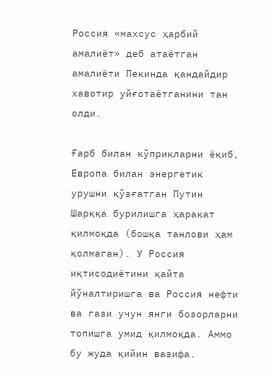Россия «махсус ҳарбий амалиёт» деб атаётган амалиёти Пекинда қандайдир хавотир уйғотаётганини тан олди.

Ғарб билан кўприкларни ёқиб, Европа билан энергетик урушни қўзғатган Путин Шарққа бурилишга ҳаракат қилмоқда (бошқа танлови ҳам қолмаган). У Россия иқтисодиётини қайта йўналтиришга ва Россия нефти ва гази учун янги бозорларни топишга умид қилмоқда. Аммо бу жуда қийин вазифа.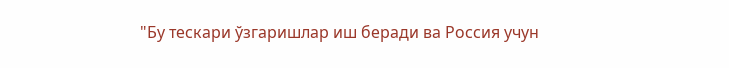"Бу тескари ўзгаришлар иш беради ва Россия учун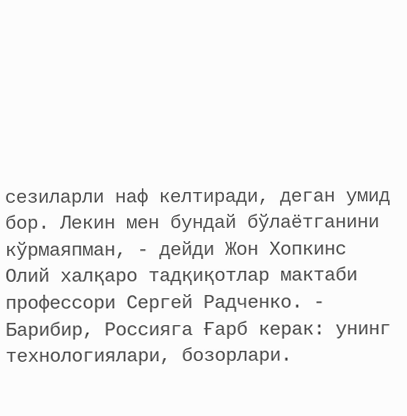сезиларли наф келтиради, деган умид бор. Лекин мен бундай бўлаётганини кўрмаяпман, - дейди Жон Хопкинс Олий халқаро тадқиқотлар мактаби профессори Сергей Радченко. - Барибир, Россияга Ғарб керак: унинг технологиялари, бозорлари.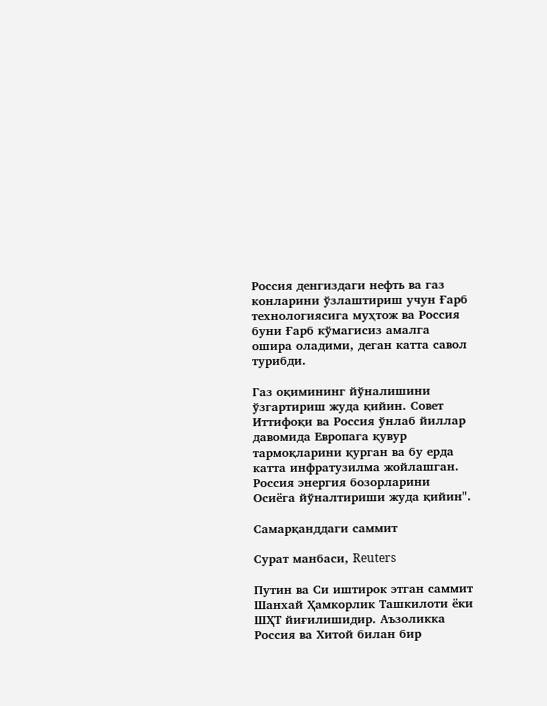Россия денгиздаги нефть ва газ конларини ўзлаштириш учун Ғарб технологиясига муҳтож ва Россия буни Ғарб кўмагисиз амалга ошира оладими, деган катта савол турибди.

Газ оқимининг йўналишини ўзгартириш жуда қийин. Совет Иттифоқи ва Россия ўнлаб йиллар давомида Европага қувур тармоқларини қурган ва бу ерда катта инфратузилма жойлашган. Россия энергия бозорларини Осиёга йўналтириши жуда қийин".

Самарқанддаги саммит

Сурат манбаси, Reuters

Путин ва Си иштирок этган саммит Шанхай Ҳамкорлик Ташкилоти ёки ШҲТ йиғилишидир. Аъзоликка Россия ва Хитой билан бир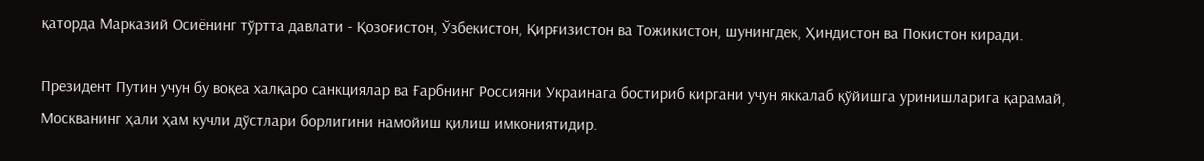қаторда Марказий Осиёнинг тўртта давлати - Қозоғистон, Ўзбекистон, Қирғизистон ва Тожикистон, шунингдек, Ҳиндистон ва Покистон киради.

Президент Путин учун бу воқеа халқаро санкциялар ва Ғарбнинг Россияни Украинага бостириб киргани учун яккалаб қўйишга уринишларига қарамай, Москванинг ҳали ҳам кучли дўстлари борлигини намойиш қилиш имкониятидир.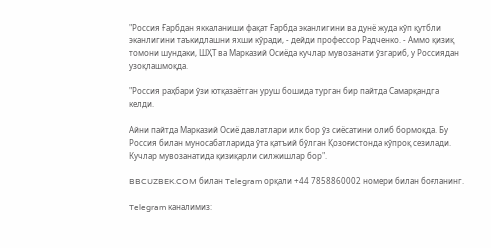"Россия Ғарбдан яккаланиши фақат Ғарбда эканлигини ва дунё жуда кўп қутбли эканлигини таъкидлашни яхши кўради, - дейди профессор Радченко. - Аммо қизиқ томони шундаки, ШҲТ ва Марказий Осиёда кучлар мувозанати ўзгариб, у Россиядан узоқлашмоқда.

"Россия раҳбари ўзи ютқазаётган уруш бошида турган бир пайтда Самарқандга келди.

Айни пайтда Марказий Осиё давлатлари илк бор ўз сиёсатини олиб бормоқда. Бу Россия билан муносабатларида ўта қатъий бўлган Қозоғистонда кўпроқ сезилади. Кучлар мувозанатида қизиқарли силжишлар бор".

BBCUZBEK.COM билан Telegram орқали +44 7858860002 номери билан боғланинг.

Telegram каналимиз: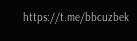https://t.me/bbcuzbek